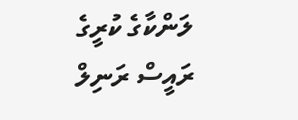ލަންކާގެ ކުރީގެ ރައީސް ރަނިލް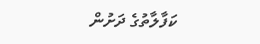ކަފާލާތުގެ ދަށުން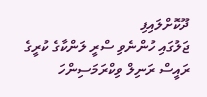ދޫކޮށްލައިފި
ޖަލުގައި ހުންނެވި ސްރީ ލަންކާގެ ކުރީގެ ރައީސް ރަނިލް ވިކްރަމަސިންހަ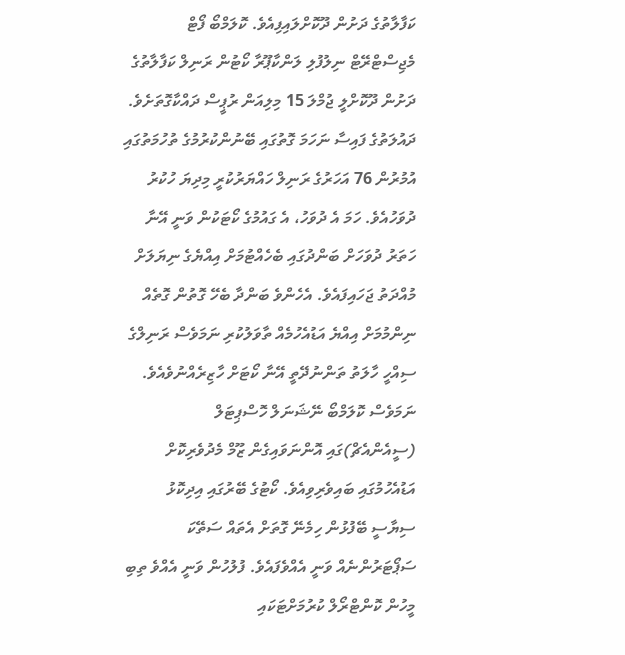ކަފާލާތުގެ ދަށުން ދޫކޮށްލައިފިއެވެ. ކޮލަމްބޯ ފޯޓް މެޖިސްޓްރޭޓް ނިލުފުލި ލަންކާޕޫރާ ކޯޓުން ރަނިލް ކަފާލާތުގެ ދަށުން ދޫކޮށްލީ ޖުމްލަ 15 މިލިއަން ރުޕީސް ދައްކާގޮތަށެވެ. ދައުލަތުގެ ފައިސާ ނަހަމަ ގޮތުގައި ބޭނުންކުރުމުގެ ތުހުމަތުގައި އުމުރުން 76 އަހަރުގެ ރަނިލް ހައްޔަރުކުރީ މިދިޔަ ހުކުރު ދުވަހުއެވެ. ހަމަ އެ ދުވަހު، އެ ގައުމުގެ ކޯޓަކުން ވަނީ އޭނާ ހަތަރު ދުވަހަށް ބަންދުގައި ބެހެއްޓުމަށް އިއްޔެގެ ނިޔަލަށް މުއްދަތު ޖަހައިފައެވެ. އެހެންވެ ބަންދާ ބެހޭ ގޮތުން ގޮތެއް ނިންމުމަށް އިއްޔެ އަޑުއެހުމެއް ތާވަލުކުރި ނަމަވެސް ރަނިލްގެ ސިއްހީ ހާލަތު ތަންނުދޭތީ އޭނާ ކޯޓަށް ހާޒިރެއްނުވެއެވެ. ނަމަވެސް ކޮލަމްބޯ ނޭޝަނަލް ހޮސްޕިޓަލް (ސީއެންއެޗް)ގައި އޮންނަވައިގެން ޒޫމް މެދުވެރިކޮށް އަޑުއެހުމުގައި ބައިވެރިވިއެވެ. ކޯޓުގެ ބޭރުގައި އިދިކޮޅު ސިޔާސީ ބޭފުޅުން ހިމެނޭ ގޮތަށް އެތައް ސަތޭކަ ސަޕޯޓަރުންނެއް ވަނީ އެއްވެފައެވެ. ފުލުހުން ވަނީ އެއްވެ ތިބި މީހުން ކޮންޓްރޯލް ކުރުމަށްޓަކައި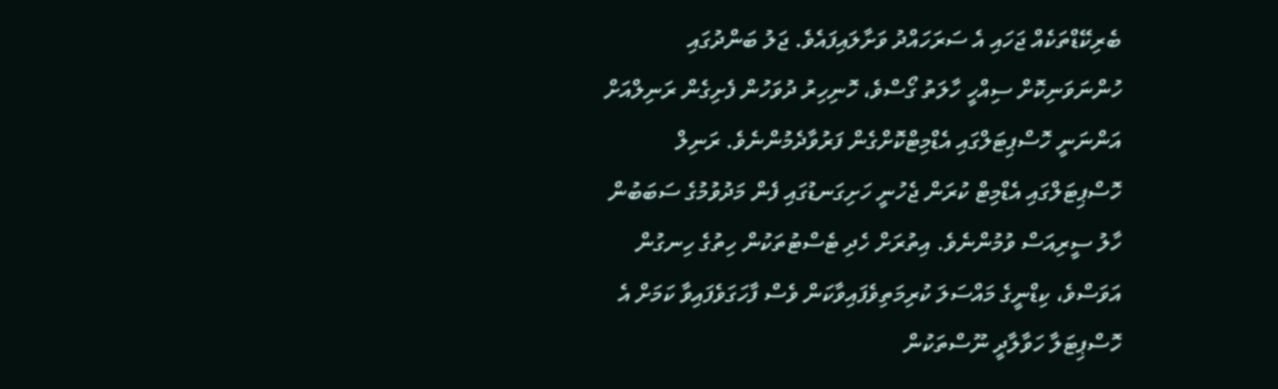ބެރިކޭޑްތަކެއް ޖަހައި އެ ސަރަހައްދު ވަށާލައިފައެވެ. ޖަލު ބަންދުގައި ހުންނަވަނިކޮށް ސިއްހީ ހާލަތު ގޯސްވެ، ހޮނިހިރު ދުވަހުން ފެށިގެން ރަނިލްއަށް އަންނަނީ ހޮސްޕިޓަލްގައި އެޑްމިޓްކޮށްގެން ފަރުވާދެމުންނެވެ. ރަނިލް ހޮސްޕިޓަލްގައި އެޑްމިޓް ކުރަން ޖެހުނީ ހަށިގަނޑުގައި ފެން މަދުވުމުގެ ސަބަބުން ހާލު ސީރިއަސް ވުމުންނެވެ. އިތުރަށް ހެދި ޓެސްޓުތަކުން ހިތުގެ ހިނގުން އަވަސްވެ، ކިޑްނީގެ މައްސަލަ ކުރިމަތިވެފައިވާކަން ވެސް ފާހަގަވެފައިވާ ކަމަށް އެ ހޮސްޕިޓަލާ ހަވާލާދީ ނޫސްތަކުން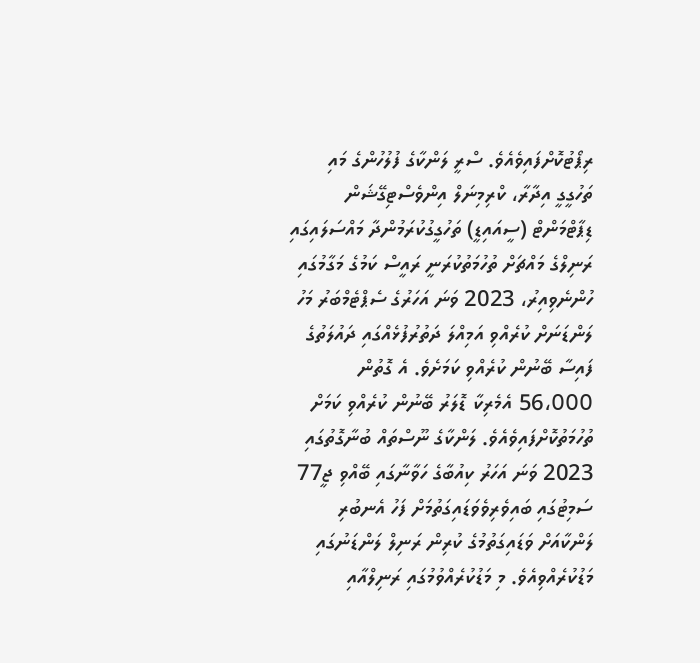ރިޕޯޓުކޮށްފައިވެއެވެ. ސްރީ ލަންކާގެ ފުލުހުންގެ މައި ތަހުގީގީ އިދާރާ، ކްރިމިނަލް އިންވެސްޓިގޭޝަން ޑިޕާޓްމަންޓް (ސީއައިޑީ) ތަހުގީގުކުރަމުންދާ މައްސަލައިގައި ރަނިލްގެ މައްޗަށް ތުހުމަތުކުރަނީ ރައީސް ކަމުގެ މަގާމުގައި ހުންނެވިއިރު، 2023 ވަނަ އަހަރުގެ ސެޕްޓެމްބަރު މަހު ލަންޑަނަށް ކުރެއްވި އަމިއްލަ ދަތުރުފުޅެއްގައި ދައުލަތުގެ ފައިސާ ބޭނުން ކުރެއްވި ކަމަށެވެ. އެ ގޮތުން 56،000 އެމެރިކާ ޑޮލަރު ބޭނުން ކުރެއްވި ކަމަށް ތުހުމަތުކޮށްފައިވެއެވެ. ލަންކާގެ ނޫސްތައް ބުނާގޮތުގައި 2023 ވަނަ އަހަރު ކިއުބާގެ ހަވާނާގައި ބޭއްވި ޖީ77 ސަމިޓުގައި ބައިވެރިވެވަޑައިގަތުމަށް ފަހު އެނބުރި ލަންކާއަށް ވަޑައިގަތުމުގެ ކުރިން ރަނިލް ލަންޑަނުގައި މަޑުކުރެއްވިއެވެ. މި މަޑުކުރެއްވުމުގައި ރަނިލްއާއި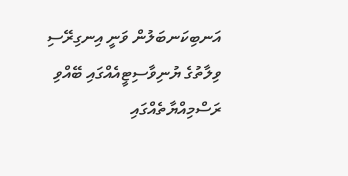އަނބިކަނބަލުން ވަނީ އިނގިރޭސި ވިލާތުގެ ޔުނިވާސިޓީއެއްގައި ބޭއްވި ރަސްމިއްޔާތެއްގައި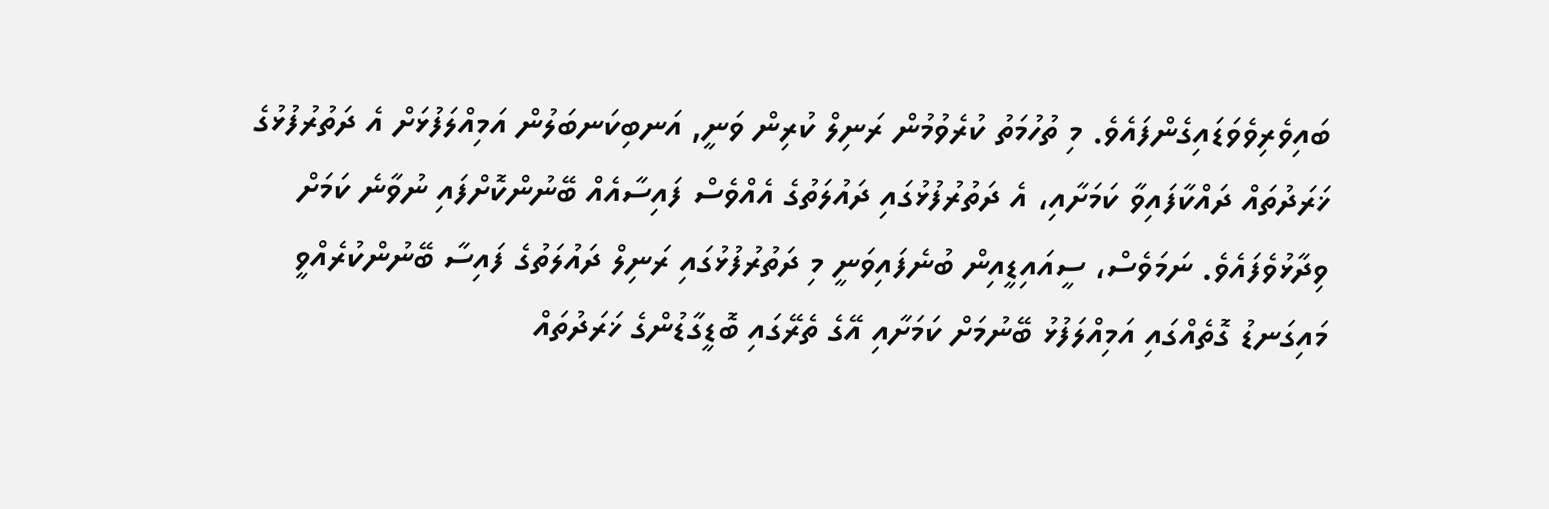ބައިވެރިވެވަޑައިގެންފައެވެ. މި ތުހުމަތު ކުރެވުމުން ރަނިލް ކުރިން ވަނީ, އަނބިކަނބަލުން އަމިއްލަފުޅަށް އެ ދަތުރުފުޅުގެ ޚަރަދުތައް ދައްކާފައިވާ ކަމަށާއި، އެ ދަތުރުފުޅުގައި ދައުލަތުގެ އެއްވެސް ފައިސާއެއް ބޭނުންކޮށްފައި ނުވާނެ ކަމަށް ވިދާޅުވެފައެވެ. ނަމަވެސް، ސީއައިޑީއިން ބުނެފައިވަނީ މި ދަތުރުފުޅުގައި ރަނިލް ދައުލަތުގެ ފައިސާ ބޭނުންކުރެއްވީ މައިގަނޑު ގޮތެއްގައި އަމިއްލަފުޅު ބޭނުމަށް ކަމަށާއި އޭގެ ތެރޭގައި ބޮޑީގާޑުންގެ ޚަރަދުތައް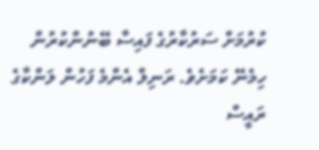ކުރުމަށް ސަރުކާރުގެ ފައިސާ ބޭނުންކުރުން ހިމެނޭ ކަމަށެވެ. ރަނިލް އެންމެ ފަހުން ލަންކާގެ ރައީސް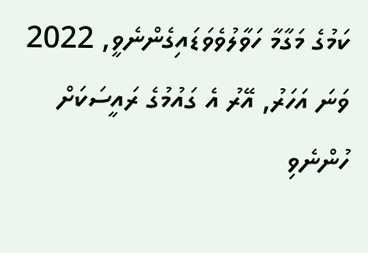ކަމުގެ މަގާމާ ހަވާލުވެވަޑައިގެންނެވީ, 2022 ވަނަ އަހަރު, އޭރު އެ ގައުމުގެ ރައީސަކަށް ހުންނެވި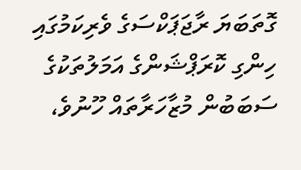ގޮތަބަޔަ ރާޖަޕަކްސަގެ ވެރިކަމުގައި ހިންގި ކޮރަޕްޝަންގެ އަމަލުތަކުގެ ސަބަބުން މުޒާހަރާތައް ހޫނުވެ،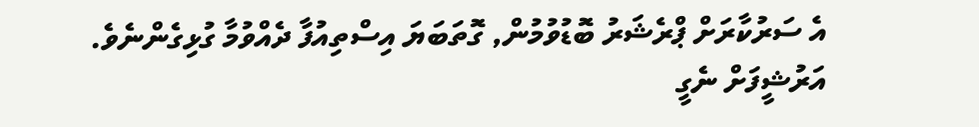އެ ސަރުކާރަށް ޕްރެޝަރު ބޮޑުވުމުން, ގޮތަބަޔަ އިސްތިއުފާ ދެއްވުމާ ގުޅިގެންނެވެ.
އަރުޝީފަށް ނެގީ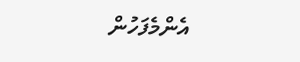އެންމެފަހުން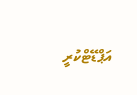އަޕްޑޭޓްކުރީ